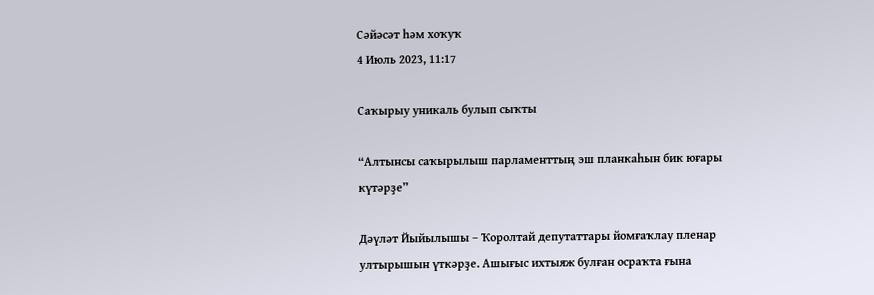Сәйәсәт һәм хоҡуҡ
4 Июль 2023, 11:17

Саҡырыу уникаль булып сыҡты

“Алтынсы саҡырылыш парламенттың эш планкаһын бик юғары күтәрҙе”

Дәүләт Йыйылышы – Ҡоролтай депутаттары йомғаҡлау пленар ултырышын үткәрҙе. Ашығыс ихтыяж булған осраҡта ғына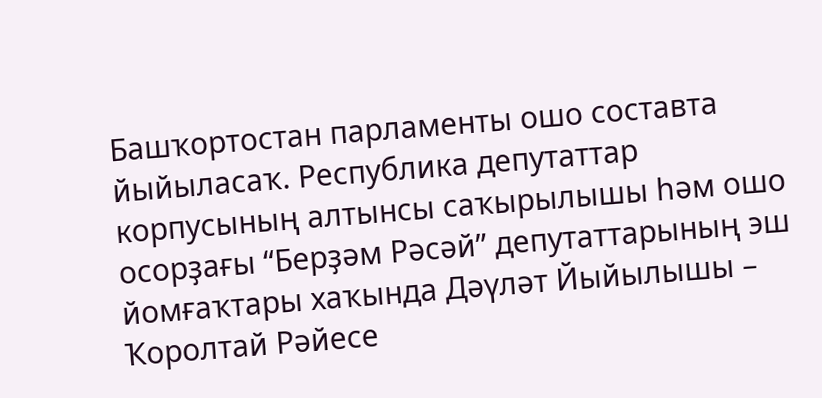Башҡортостан парламенты ошо составта йыйыласаҡ. Республика депутаттар корпусының алтынсы саҡырылышы һәм ошо осорҙағы “Берҙәм Рәсәй” депутаттарының эш йомғаҡтары хаҡында Дәүләт Йыйылышы – Ҡоролтай Рәйесе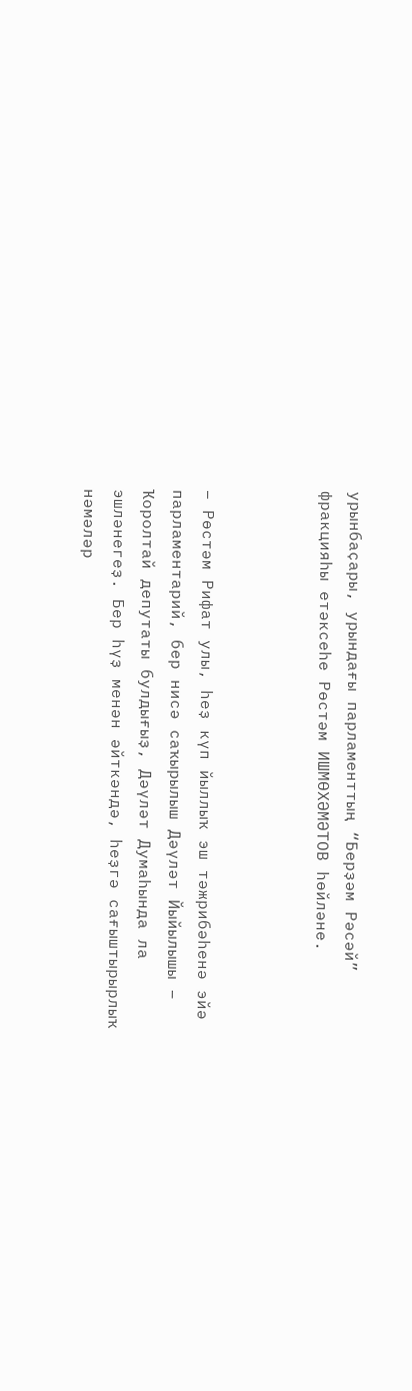урынбаҫары, урындағы парламенттың “Берҙәм Рәсәй” фракцияһы етәксеһе Рөстәм ИШМӨХӘМӘТОВ һөйләне.



– Рөстәм Рифат улы, һеҙ күп йыллыҡ эш тәжрибәһенә эйә парламентарий, бер нисә саҡырылыш Дәүләт Йыйылышы – Ҡоролтай депутаты булдығыҙ, Дәүләт Думаһында ла эшләнегеҙ. Бер һүҙ менән әйткәндә, һеҙгә сағыштырырлыҡ нәмәләр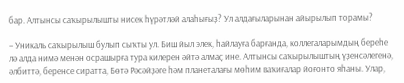бар. Алтынсы саҡырылышты нисек һүрәтләй алаһығыҙ? Ул алдағыларынан айырылып торамы?

– Уникаль саҡырылыш булып сыҡты ул. Биш йыл элек, һайлауға барғанда, коллегаларымдың береһе лә алда нимә менән осрашырға тура килерен әйтә алмаҫ ине. Алтынсы саҡырылыштың үҙенсәлегенә, әлбиттә, беренсе сиратта, Бөтә Рәсәйҙәге һәм планеталағы мөһим ваҡиғалар йоғонто яһаны. Улар,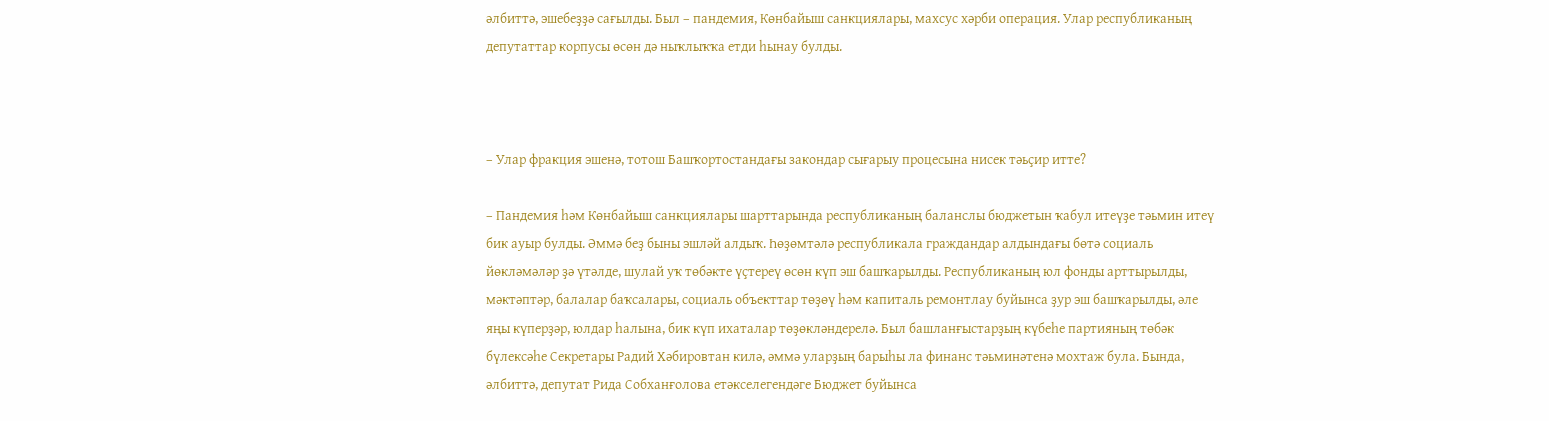әлбиттә, эшебеҙҙә сағылды. Был – пандемия, Көнбайыш санкциялары, махсус хәрби операция. Улар республиканың депутаттар корпусы өсөн дә ныҡлыҡҡа етди һынау булды.



– Улар фракция эшенә, тотош Башҡортостандағы закондар сығарыу процесына нисек тәьҫир итте?

– Пандемия һәм Көнбайыш санкциялары шарттарында республиканың баланслы бюджетын ҡабул итеүҙе тәьмин итеү бик ауыр булды. Әммә беҙ быны эшләй алдыҡ. Һөҙөмтәлә республикала граждандар алдындағы бөтә социаль йөкләмәләр ҙә үтәлде, шулай уҡ төбәкте үҫтереү өсөн күп эш башҡарылды. Республиканың юл фонды арттырылды, мәктәптәр, балалар баҡсалары, социаль объекттар төҙөү һәм капиталь ремонтлау буйынса ҙур эш башҡарылды, әле яңы күперҙәр, юлдар һалына, бик күп ихаталар төҙөкләндерелә. Был башланғыстарҙың күбеһе партияның төбәк бүлексәһе Секретары Радий Хәбировтан килә, әммә уларҙың барыһы ла финанс тәьминәтенә мохтаж була. Бында, әлбиттә, депутат Рида Собханғолова етәкселегендәге Бюджет буйынса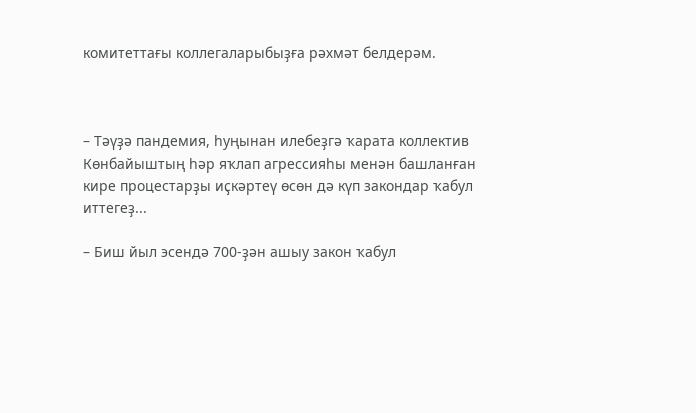комитеттағы коллегаларыбыҙға рәхмәт белдерәм.



– Тәүҙә пандемия, һуңынан илебеҙгә ҡарата коллектив Көнбайыштың һәр яҡлап агрессияһы менән башланған кире процестарҙы иҫкәртеү өсөн дә күп закондар ҡабул иттегеҙ...

– Биш йыл эсендә 700-ҙән ашыу закон ҡабул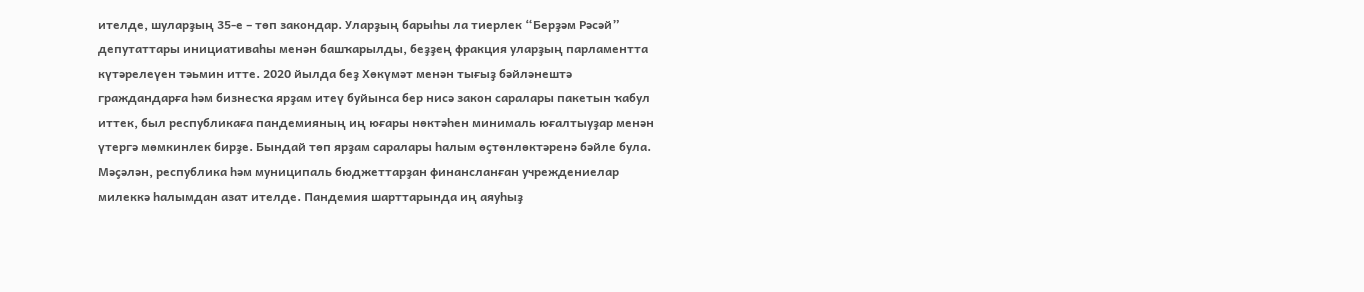ителде, шуларҙың 35-е – төп закондар. Уларҙың барыһы ла тиерлек “Берҙәм Рәсәй” депутаттары инициативаһы менән башҡарылды, беҙҙең фракция уларҙың парламентта күтәрелеүен тәьмин итте. 2020 йылда беҙ Хөкүмәт менән тығыҙ бәйләнештә граждандарға һәм бизнесҡа ярҙам итеү буйынса бер нисә закон саралары пакетын ҡабул иттек, был республикаға пандемияның иң юғары нөктәһен минималь юғалтыуҙар менән үтергә мөмкинлек бирҙе. Бындай төп ярҙам саралары һалым өҫтөнлөктәренә бәйле була. Мәҫәлән, республика һәм муниципаль бюджеттарҙан финансланған учреждениелар милеккә һалымдан азат ителде. Пандемия шарттарында иң аяуһыҙ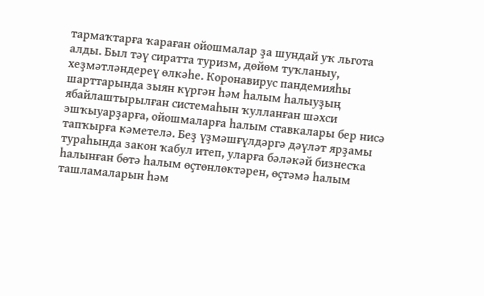тармаҡтарға ҡараған ойошмалар ҙа шундай уҡ льгота алды. Был тәү сиратта туризм, дөйөм туҡланыу, хеҙмәтләндереү өлкәһе. Коронавирус пандемияһы шарттарында зыян күргән һәм һалым һалыуҙың ябайлаштырылған системаһын ҡулланған шәхси эшҡыуарҙарға, ойошмаларға һалым ставкалары бер нисә тапҡырға кәметелә. Беҙ үҙмәшғүлдәргә дәүләт ярҙамы тураһында закон ҡабул итеп, уларға бәләкәй бизнесҡа һалынған бөтә һалым өҫтөнлөктәрен, өҫтәмә һалым ташламаларын һәм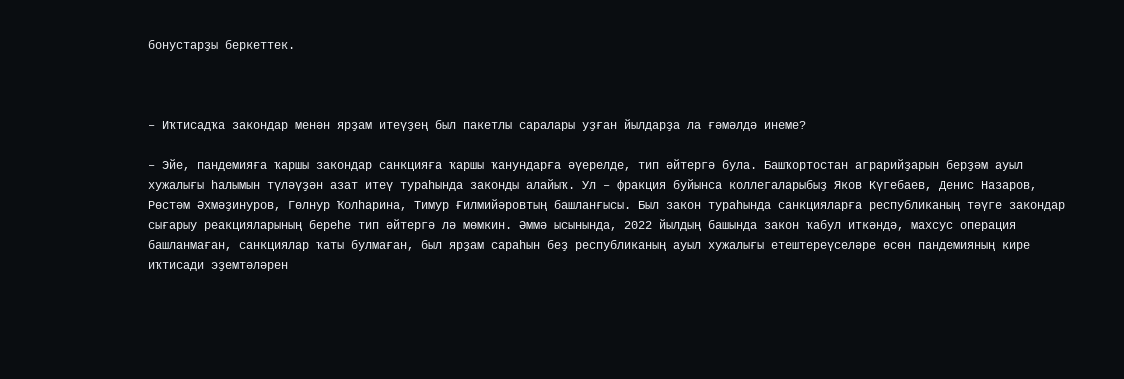бонустарҙы беркеттек.



– Иҡтисадҡа закондар менән ярҙам итеүҙең был пакетлы саралары уҙған йылдарҙа ла ғәмәлдә инеме?

– Эйе, пандемияға ҡаршы закондар санкцияға ҡаршы ҡанундарға әүерелде, тип әйтергә була. Башҡортостан аграрийҙарын берҙәм ауыл хужалығы һалымын түләүҙән азат итеү тураһында законды алайыҡ. Ул – фракция буйынса коллегаларыбыҙ Яков Күгебаев, Денис Назаров, Рөстәм Әхмәҙинуров, Гөлнур Ҡолһарина, Тимур Ғилмийәровтың башланғысы. Был закон тураһында санкцияларға республиканың тәүге закондар сығарыу реакцияларының береһе тип әйтергә лә мөмкин. Әммә ысынында, 2022 йылдың башында закон ҡабул иткәндә, махсус операция башланмаған, санкциялар ҡаты булмаған, был ярҙам сараһын беҙ республиканың ауыл хужалығы етештереүселәре өсөн пандемияның кире иҡтисади эҙемтәләрен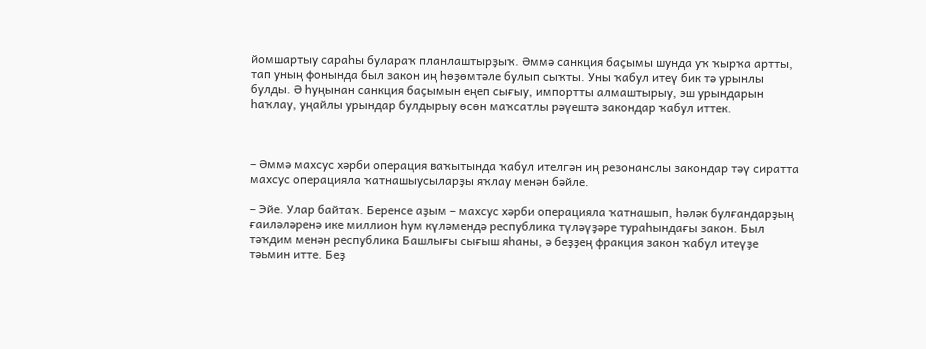йомшартыу сараһы булараҡ планлаштырҙыҡ. Әммә санкция баҫымы шунда уҡ ҡырҡа артты, тап уның фонында был закон иң һөҙөмтәле булып сыҡты. Уны ҡабул итеү бик тә урынлы булды. Ә һуңынан санкция баҫымын еңеп сығыу, импортты алмаштырыу, эш урындарын һаҡлау, уңайлы урындар булдырыу өсөн маҡсатлы рәүештә закондар ҡабул иттек.



– Әммә махсус хәрби операция ваҡытында ҡабул ителгән иң резонанслы закондар тәү сиратта махсус операцияла ҡатнашыусыларҙы яҡлау менән бәйле.

– Эйе. Улар байтаҡ. Беренсе аҙым – махсус хәрби операцияла ҡатнашып, һәләк булғандарҙың ғаиләләренә ике миллион һум күләмендә республика түләүҙәре тураһындағы закон. Был тәҡдим менән республика Башлығы сығыш яһаны, ә беҙҙең фракция закон ҡабул итеүҙе тәьмин итте. Беҙ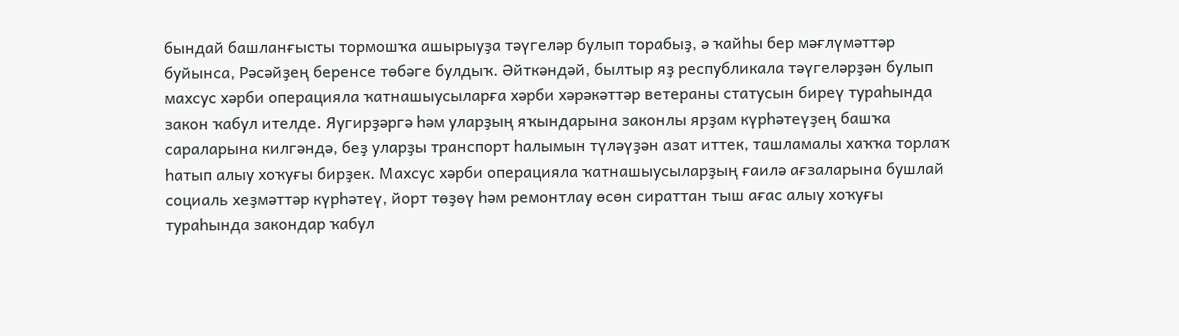бындай башланғысты тормошҡа ашырыуҙа тәүгеләр булып торабыҙ, ә ҡайһы бер мәғлүмәттәр буйынса, Рәсәйҙең беренсе төбәге булдыҡ. Әйткәндәй, былтыр яҙ республикала тәүгеләрҙән булып махсус хәрби операцияла ҡатнашыусыларға хәрби хәрәкәттәр ветераны статусын биреү тураһында закон ҡабул ителде. Яугирҙәргә һәм уларҙың яҡындарына законлы ярҙам күрһәтеүҙең башҡа сараларына килгәндә, беҙ уларҙы транспорт һалымын түләүҙән азат иттек, ташламалы хаҡҡа торлаҡ һатып алыу хоҡуғы бирҙек. Махсус хәрби операцияла ҡатнашыусыларҙың ғаилә ағзаларына бушлай социаль хеҙмәттәр күрһәтеү, йорт төҙөү һәм ремонтлау өсөн сираттан тыш ағас алыу хоҡуғы тураһында закондар ҡабул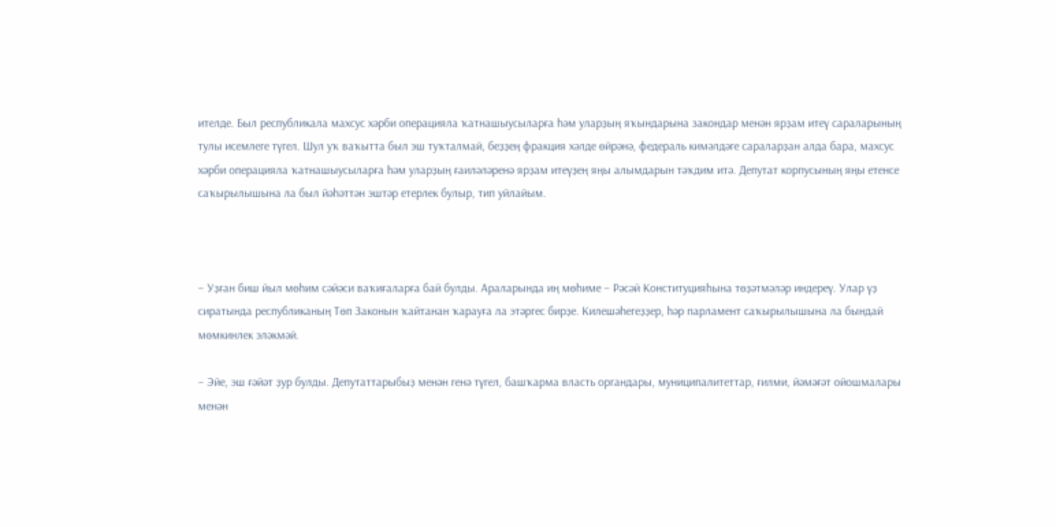ителде. Был республикала махсус хәрби операцияла ҡатнашыусыларға һәм уларҙың яҡындарына закондар менән ярҙам итеү сараларының тулы исемлеге түгел. Шул уҡ ваҡытта был эш туҡталмай, беҙҙең фракция хәлде өйрәнә, федераль кимәлдәге сараларҙан алда бара, махсус хәрби операцияла ҡатнашыусыларға һәм уларҙың ғаиләләренә ярҙам итеүҙең яңы алымдарын тәҡдим итә. Депутат корпусының яңы етенсе саҡырылышына ла был йәһәттән эштәр етерлек булыр, тип уйлайым.



– Уҙған биш йыл мөһим сәйәси ваҡиғаларға бай булды. Араларында иң мөһиме – Рәсәй Конституцияһына төҙәтмәләр индереү. Улар үҙ сиратында республиканың Төп Законын ҡайтанан ҡарауға ла этәргес бирҙе. Килешәһегеҙҙер, һәр парламент саҡырылышына ла бындай мөмкинлек эләкмәй.

– Эйе, эш ғәйәт ҙур булды. Депутаттарыбыҙ менән генә түгел, башҡарма власть органдары, муниципалитеттар, ғилми, йәмәғәт ойошмалары менән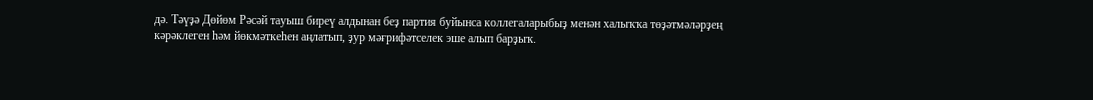дә. Тәүҙә Дөйөм Рәсәй тауыш биреү алдынан беҙ партия буйынса коллегаларыбыҙ менән халыҡҡа төҙәтмәләрҙең кәрәклеген һәм йөкмәткеһен аңлатып, ҙур мәғрифәтселек эше алып барҙыҡ.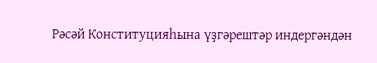Рәсәй Конституцияһына үҙгәрештәр индергәндән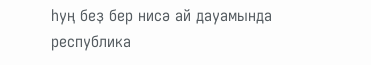һуң беҙ бер нисә ай дауамында республика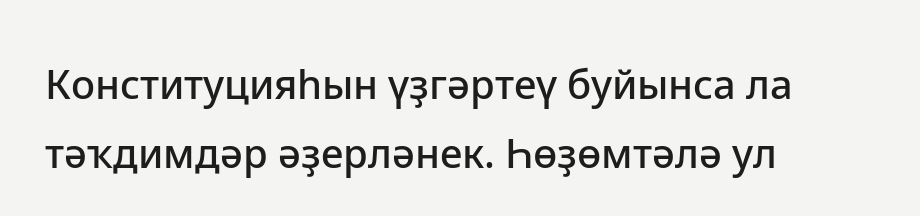Конституцияһын үҙгәртеү буйынса ла тәҡдимдәр әҙерләнек. Һөҙөмтәлә ул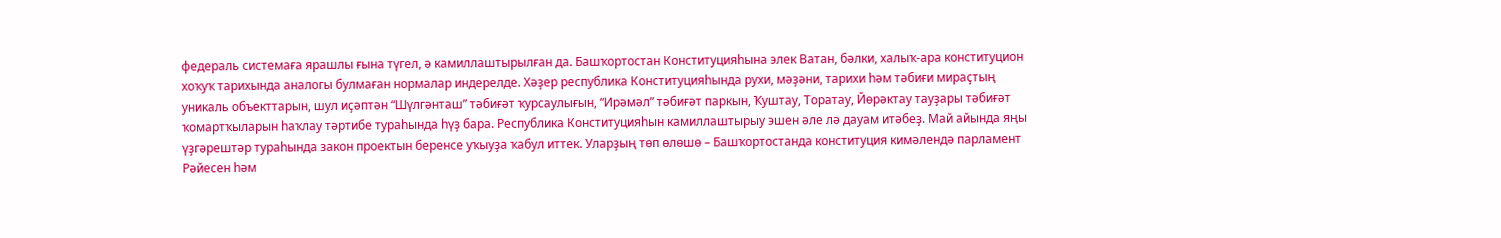федераль системаға ярашлы ғына түгел, ә камиллаштырылған да. Башҡортостан Конституцияһына элек Ватан, бәлки, халыҡ-ара конституцион хоҡуҡ тарихында аналогы булмаған нормалар индерелде. Хәҙер республика Конституцияһында рухи, мәҙәни, тарихи һәм тәбиғи мираҫтың уникаль объекттарын, шул иҫәптән “Шүлгәнташ” тәбиғәт ҡурсаулығын, “Ирәмәл” тәбиғәт паркын, Ҡуштау, Торатау, Йөрәктау тауҙары тәбиғәт ҡомартҡыларын һаҡлау тәртибе тураһында һүҙ бара. Республика Конституцияһын камиллаштырыу эшен әле лә дауам итәбеҙ. Май айында яңы үҙгәрештәр тураһында закон проектын беренсе уҡыуҙа ҡабул иттек. Уларҙың төп өлөшө – Башҡортостанда конституция кимәлендә парламент Рәйесен һәм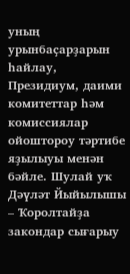уның урынбаҫарҙарын һайлау, Президиум, даими комитеттар һәм комиссиялар ойоштороу тәртибе яҙылыуы менән бәйле. Шулай уҡ Дәүләт Йыйылышы – Ҡоролтайҙа закондар сығарыу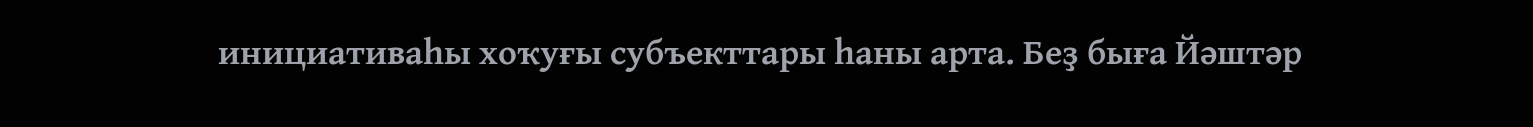инициативаһы хоҡуғы субъекттары һаны арта. Беҙ быға Йәштәр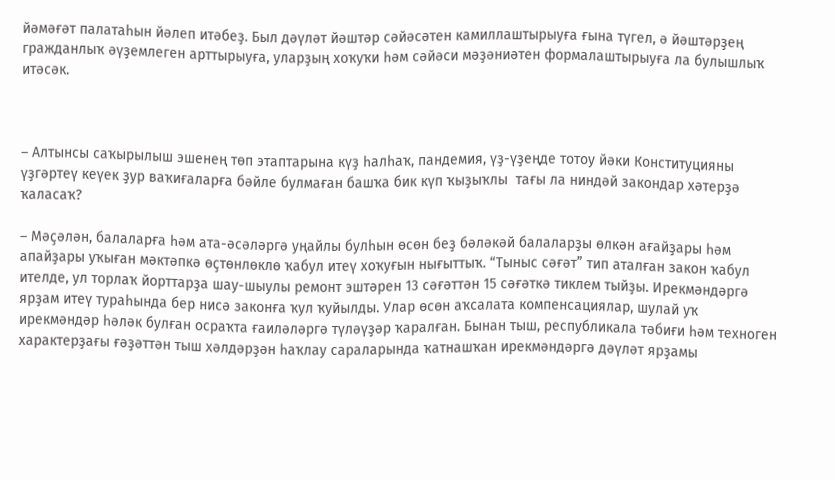йәмәғәт палатаһын йәлеп итәбеҙ. Был дәүләт йәштәр сәйәсәтен камиллаштырыуға ғына түгел, ә йәштәрҙең гражданлыҡ әүҙемлеген арттырыуға, уларҙың хоҡуҡи һәм сәйәси мәҙәниәтен формалаштырыуға ла булышлыҡ итәсәк.



– Алтынсы саҡырылыш эшенең төп этаптарына күҙ һалһаҡ, пандемия, үҙ-үҙеңде тотоу йәки Конституцияны үҙгәртеү кеүек ҙур ваҡиғаларға бәйле булмаған башҡа бик күп ҡыҙыҡлы  тағы ла ниндәй закондар хәтерҙә ҡаласаҡ?

– Мәҫәлән, балаларға һәм ата-әсәләргә уңайлы булһын өсөн беҙ бәләкәй балаларҙы өлкән ағайҙары һәм апайҙары уҡыған мәктәпкә өҫтөнлөклө ҡабул итеү хоҡуғын нығыттыҡ. “Тыныс сәғәт” тип аталған закон ҡабул ителде, ул торлаҡ йорттарҙа шау-шыулы ремонт эштәрен 13 сәғәттән 15 сәғәткә тиклем тыйҙы. Ирекмәндәргә ярҙам итеү тураһында бер нисә законға ҡул ҡуйылды. Улар өсөн аҡсалата компенсациялар, шулай уҡ ирекмәндәр һәләк булған осраҡта ғаиләләргә түләүҙәр ҡаралған. Бынан тыш, республикала тәбиғи һәм техноген характерҙағы ғәҙәттән тыш хәлдәрҙән һаҡлау сараларында ҡатнашҡан ирекмәндәргә дәүләт ярҙамы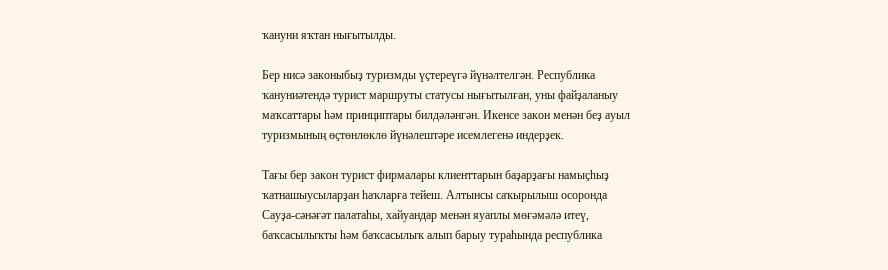ҡануни яҡтан нығытылды.

Бер нисә законыбыҙ туризмды үҫтереүгә йүнәлтелгән. Республика ҡануниәтендә турист маршруты статусы нығытылған, уны файҙаланыу маҡсаттары һәм принциптары билдәләнгән. Икенсе закон менән беҙ ауыл туризмының өҫтөнлөклө йүнәлештәре исемлегенә индерҙек.

Тағы бер закон турист фирмалары клиенттарын баҙарҙағы намыҫһыҙ ҡатнашыусыларҙан һаҡларға тейеш. Алтынсы саҡырылыш осоронда Сауҙа-сәнәғәт палатаһы, хайуандар менән яуаплы мөғәмәлә итеү, баҡсасылыҡты һәм баҡсасылыҡ алып барыу тураһында республика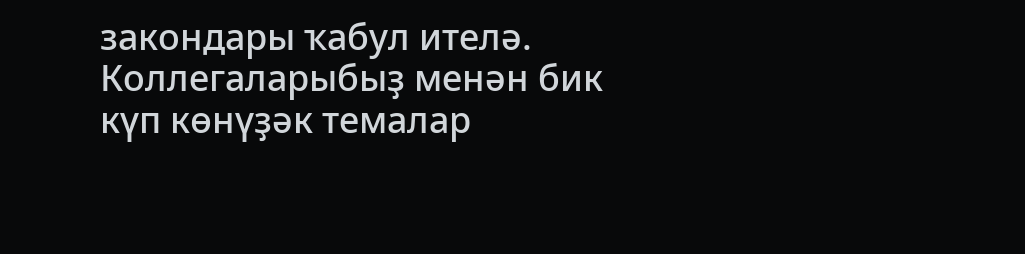закондары ҡабул ителә. Коллегаларыбыҙ менән бик күп көнүҙәк темалар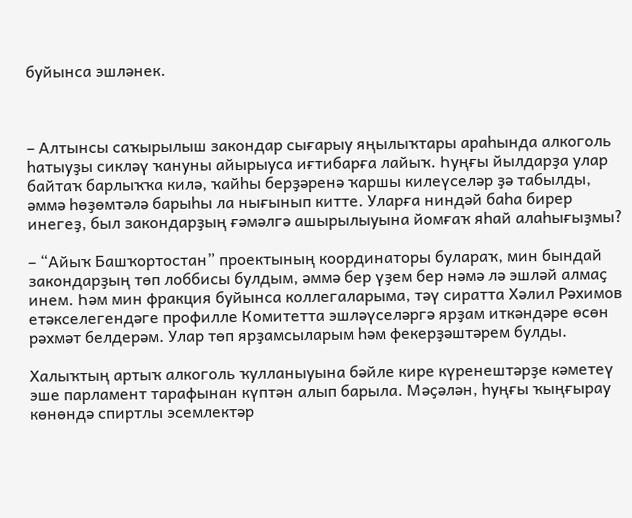буйынса эшләнек.



– Алтынсы саҡырылыш закондар сығарыу яңылыҡтары араһында алкоголь һатыуҙы сикләү ҡануны айырыуса иғтибарға лайыҡ. Һуңғы йылдарҙа улар байтаҡ барлыҡҡа килә, ҡайһы берҙәренә ҡаршы килеүселәр ҙә табылды, әммә һөҙөмтәлә барыһы ла нығынып китте. Уларға ниндәй баһа бирер инегеҙ, был закондарҙың ғәмәлгә ашырылыуына йомғаҡ яһай алаһығыҙмы?

– “Айыҡ Башҡортостан” проектының координаторы булараҡ, мин бындай закондарҙың төп лоббисы булдым, әммә бер үҙем бер нәмә лә эшләй алмаҫ инем. Һәм мин фракция буйынса коллегаларыма, тәү сиратта Хәлил Рәхимов етәкселегендәге профилле Комитетта эшләүселәргә ярҙам иткәндәре өсөн рәхмәт белдерәм. Улар төп ярҙамсыларым һәм фекерҙәштәрем булды.

Халыҡтың артыҡ алкоголь ҡулланыуына бәйле кире күренештәрҙе кәметеү эше парламент тарафынан күптән алып барыла. Мәҫәлән, һуңғы ҡыңғырау көнөндә спиртлы эсемлектәр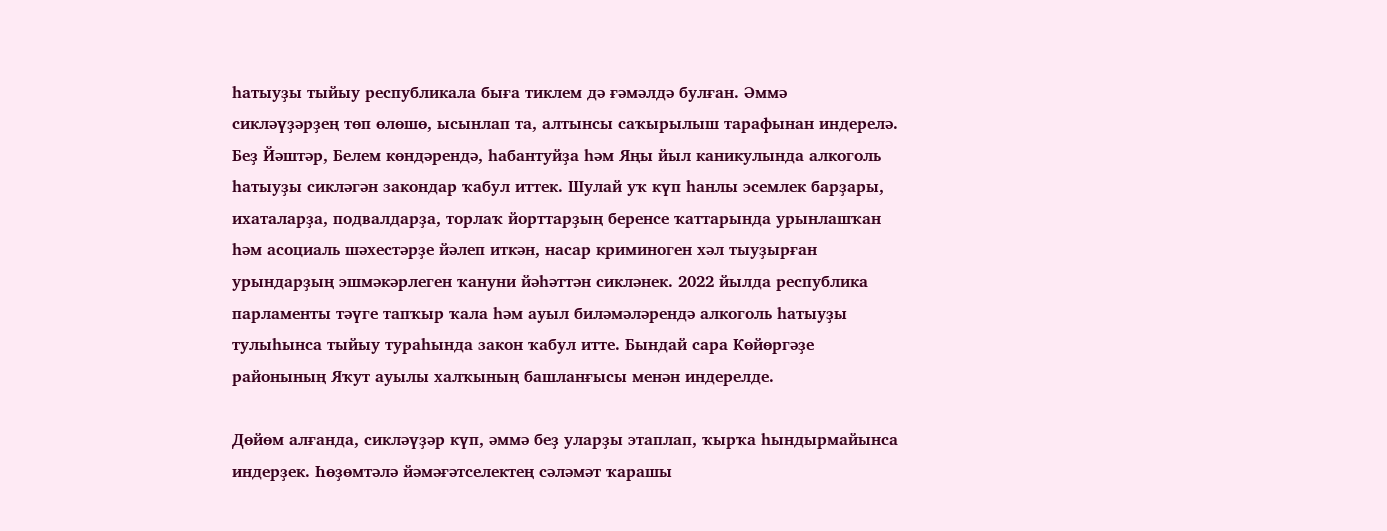һатыуҙы тыйыу республикала быға тиклем дә ғәмәлдә булған. Әммә сикләүҙәрҙең төп өлөшө, ысынлап та, алтынсы саҡырылыш тарафынан индерелә. Беҙ Йәштәр, Белем көндәрендә, һабантуйҙа һәм Яңы йыл каникулында алкоголь һатыуҙы сикләгән закондар ҡабул иттек. Шулай уҡ күп һанлы эсемлек барҙары, ихаталарҙа, подвалдарҙа, торлаҡ йорттарҙың беренсе ҡаттарында урынлашҡан һәм асоциаль шәхестәрҙе йәлеп иткән, насар криминоген хәл тыуҙырған урындарҙың эшмәкәрлеген ҡануни йәһәттән сикләнек. 2022 йылда республика парламенты тәүге тапҡыр ҡала һәм ауыл биләмәләрендә алкоголь һатыуҙы тулыһынса тыйыу тураһында закон ҡабул итте. Бындай сара Көйөргәҙе районының Яҡут ауылы халҡының башланғысы менән индерелде.

Дөйөм алғанда, сикләүҙәр күп, әммә беҙ уларҙы этаплап, ҡырҡа һындырмайынса индерҙек. Һөҙөмтәлә йәмәғәтселектең сәләмәт ҡарашы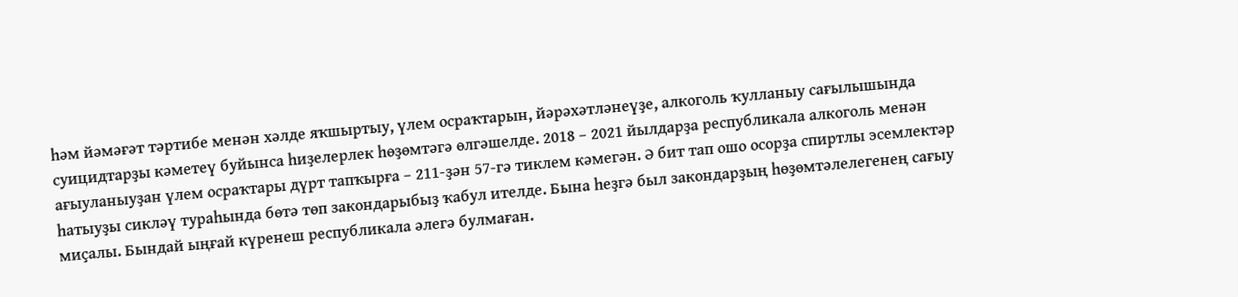һәм йәмәғәт тәртибе менән хәлде яҡшыртыу, үлем осраҡтарын, йәрәхәтләнеүҙе, алкоголь ҡулланыу сағылышында суицидтарҙы кәметеү буйынса һиҙелерлек һөҙөмтәгә өлгәшелде. 2018 – 2021 йылдарҙа республикала алкоголь менән ағыуланыуҙан үлем осраҡтары дүрт тапҡырға – 211-ҙән 57-гә тиклем кәмегән. Ә бит тап ошо осорҙа спиртлы эсемлектәр һатыуҙы сикләү тураһында бөтә төп закондарыбыҙ ҡабул ителде. Бына һеҙгә был закондарҙың һөҙөмтәлелегенең сағыу миҫалы. Бындай ыңғай күренеш республикала әлегә булмаған.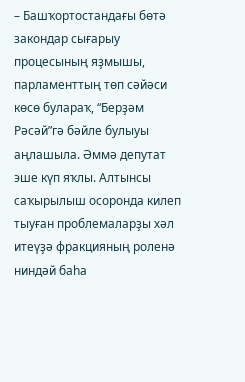– Башҡортостандағы бөтә закондар сығарыу процесының яҙмышы, парламенттың төп сәйәси көсө булараҡ, “Берҙәм Рәсәй”гә бәйле булыуы аңлашыла. Әммә депутат эше күп яҡлы. Алтынсы саҡырылыш осоронда килеп тыуған проблемаларҙы хәл итеүҙә фракцияның роленә ниндәй баһа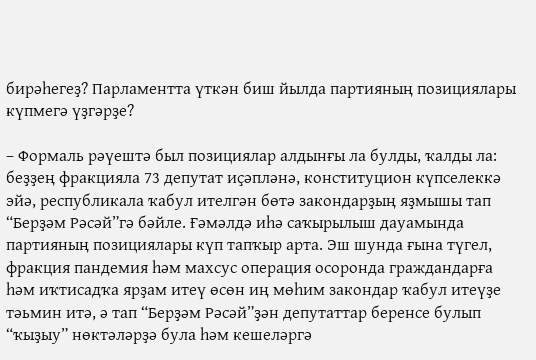бирәһегеҙ? Парламентта үткән биш йылда партияның позициялары күпмегә үҙгәрҙе?

– Формаль рәүештә был позициялар алдынғы ла булды, ҡалды ла: беҙҙең фракцияла 73 депутат иҫәпләнә, конституцион күпселеккә эйә, республикала ҡабул ителгән бөтә закондарҙың яҙмышы тап “Берҙәм Рәсәй”гә бәйле. Ғәмәлдә иһә саҡырылыш дауамында партияның позициялары күп тапҡыр арта. Эш шунда ғына түгел, фракция пандемия һәм махсус операция осоронда граждандарға һәм иҡтисадҡа ярҙам итеү өсөн иң мөһим закондар ҡабул итеүҙе тәьмин итә, ә тап “Берҙәм Рәсәй”ҙән депутаттар беренсе булып “ҡыҙыу” нөктәләрҙә була һәм кешеләргә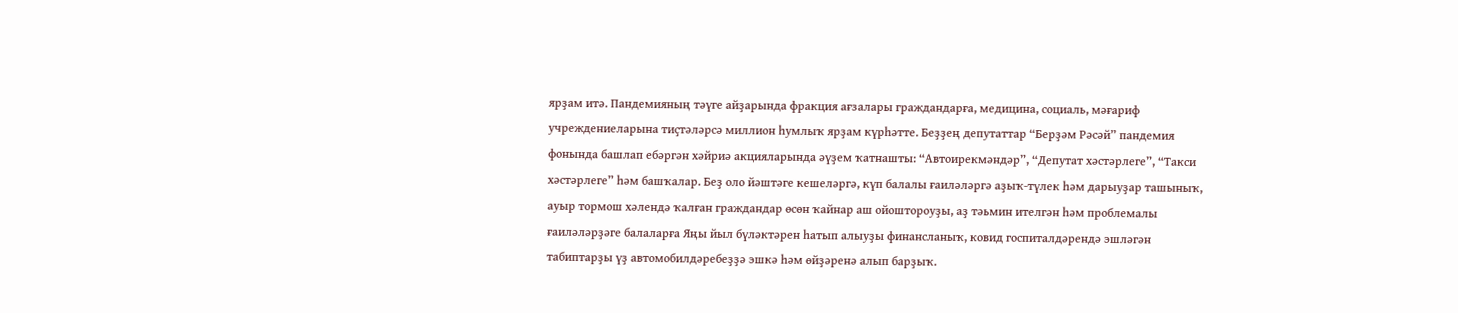ярҙам итә. Пандемияның тәүге айҙарында фракция ағзалары граждандарға, медицина, социаль, мәғариф учреждениеларына тиҫтәләрсә миллион һумлыҡ ярҙам күрһәтте. Беҙҙең депутаттар “Берҙәм Рәсәй” пандемия фонында башлап ебәргән хәйриә акцияларында әүҙем ҡатнашты: “Автоирекмәндәр”, “Депутат хәстәрлеге”, “Такси хәстәрлеге” һәм башҡалар. Беҙ оло йәштәге кешеләргә, күп балалы ғаиләләргә аҙыҡ-түлек һәм дарыуҙар ташыныҡ, ауыр тормош хәлендә ҡалған граждандар өсөн ҡайнар аш ойоштороуҙы, аҙ тәьмин ителгән һәм проблемалы ғаиләләрҙәге балаларға Яңы йыл бүләктәрен һатып алыуҙы финансланыҡ, ковид госпиталдәрендә эшләгән табиптарҙы үҙ автомобилдәребеҙҙә эшкә һәм өйҙәренә алып барҙыҡ.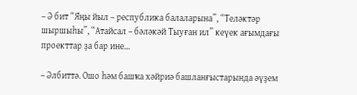– Ә бит “Яңы йыл – республика балаларына”, “Теләктәр шыршыһы”, “Атайсал – бәләкәй Тыуған ил” кеүек ағымдағы проекттар ҙа бар ине…

– Әлбиттә. Ошо һәм башҡа хәйриә башланғыстарында әүҙем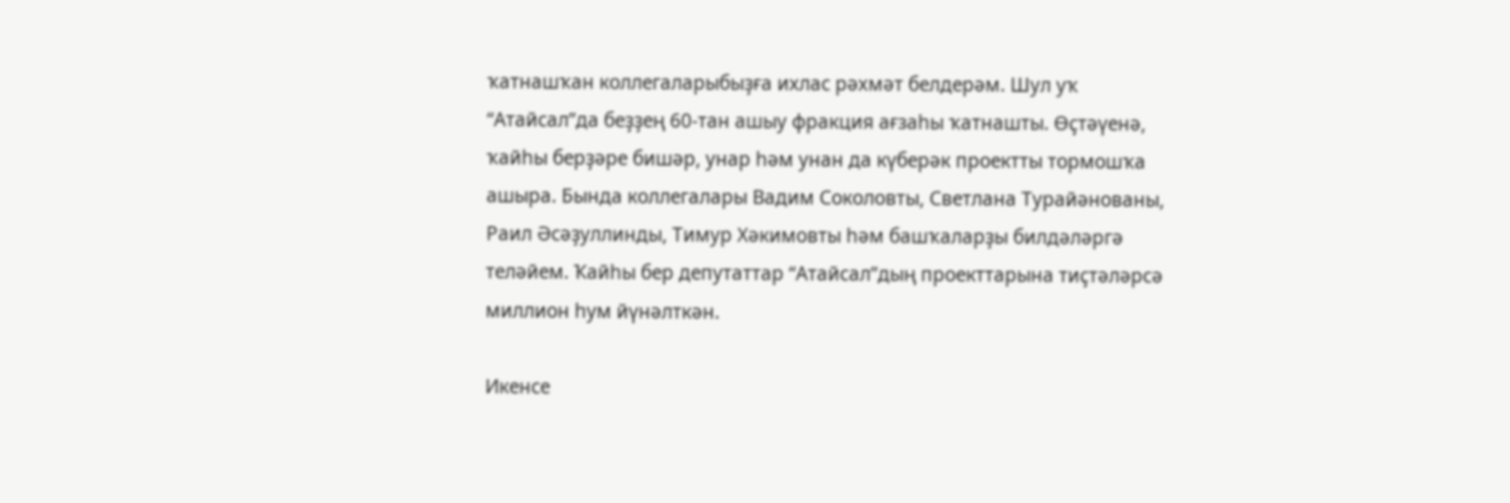ҡатнашҡан коллегаларыбыҙға ихлас рәхмәт белдерәм. Шул уҡ “Атайсал”да беҙҙең 60-тан ашыу фракция ағзаһы ҡатнашты. Өҫтәүенә, ҡайһы берҙәре бишәр, унар һәм унан да күберәк проектты тормошҡа ашыра. Бында коллегалары Вадим Соколовты, Светлана Турайәнованы, Раил Әсәҙуллинды, Тимур Хәкимовты һәм башҡаларҙы билдәләргә теләйем. Ҡайһы бер депутаттар “Атайсал”дың проекттарына тиҫтәләрсә миллион һум йүнәлткән.

Икенсе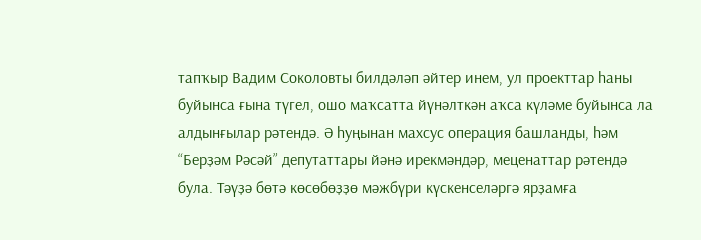тапҡыр Вадим Соколовты билдәләп әйтер инем, ул проекттар һаны буйынса ғына түгел, ошо маҡсатта йүнәлткән аҡса күләме буйынса ла алдынғылар рәтендә. Ә һуңынан махсус операция башланды, һәм “Берҙәм Рәсәй” депутаттары йәнә ирекмәндәр, меценаттар рәтендә була. Тәүҙә бөтә көсөбөҙҙө мәжбүри күскенселәргә ярҙамға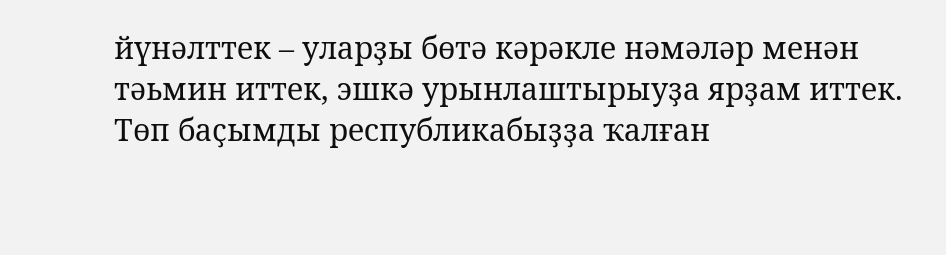йүнәлттек – уларҙы бөтә кәрәкле нәмәләр менән тәьмин иттек, эшкә урынлаштырыуҙа ярҙам иттек. Төп баҫымды республикабыҙҙа ҡалған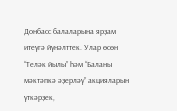Донбасс балаларына ярҙам итеүгә йүнәлттек. Улар өсөн “Теләк йылы” һәм “Баланы мәктәпкә әҙерләү” акцияларын үткәрҙек,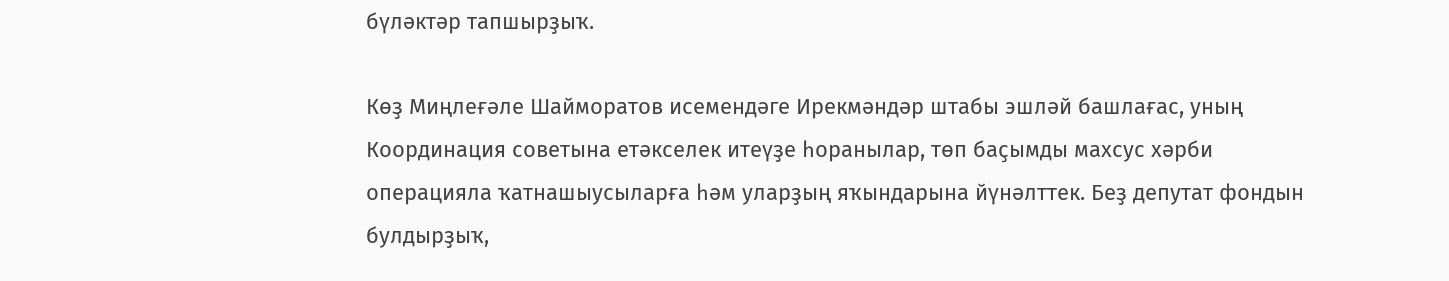бүләктәр тапшырҙыҡ.

Көҙ Миңлеғәле Шайморатов исемендәге Ирекмәндәр штабы эшләй башлағас, уның Координация советына етәкселек итеүҙе һоранылар, төп баҫымды махсус хәрби операцияла ҡатнашыусыларға һәм уларҙың яҡындарына йүнәлттек. Беҙ депутат фондын булдырҙыҡ,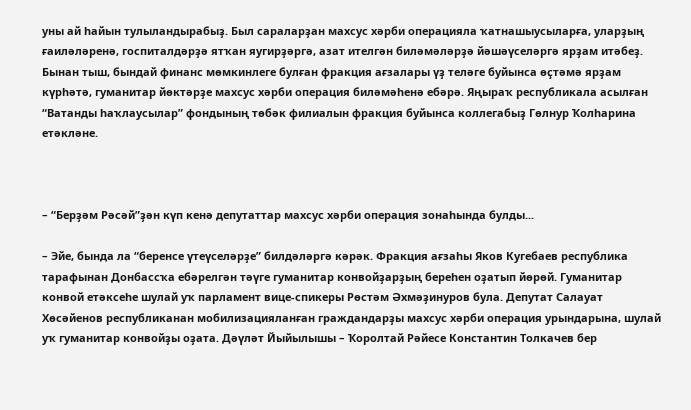уны ай һайын тулыландырабыҙ. Был сараларҙан махсус хәрби операцияла ҡатнашыусыларға, уларҙың ғаиләләренә, госпиталдәрҙә ятҡан яугирҙәргә, азат ителгән биләмәләрҙә йәшәүселәргә ярҙам итәбеҙ. Бынан тыш, бындай финанс мөмкинлеге булған фракция ағзалары үҙ теләге буйынса өҫтәмә ярҙам күрһәтә, гуманитар йөктәрҙе махсус хәрби операция биләмәһенә ебәрә. Яңыраҡ республикала асылған “Ватанды һаҡлаусылар” фондының төбәк филиалын фракция буйынса коллегабыҙ Гөлнур Ҡолһарина етәкләне.



– “Берҙәм Рәсәй”ҙән күп кенә депутаттар махсус хәрби операция зонаһында булды...

– Эйе, бында ла “беренсе үтеүселәрҙе” билдәләргә кәрәк. Фракция ағзаһы Яков Кугебаев республика тарафынан Донбассҡа ебәрелгән тәүге гуманитар конвойҙарҙың береһен оҙатып йөрөй. Гуманитар конвой етәксеһе шулай уҡ парламент вице-спикеры Рөстәм Әхмәҙинуров була. Депутат Салауат Хөсәйенов республиканан мобилизацияланған граждандарҙы махсус хәрби операция урындарына, шулай уҡ гуманитар конвойҙы оҙата. Дәүләт Йыйылышы – Ҡоролтай Рәйесе Константин Толкачев бер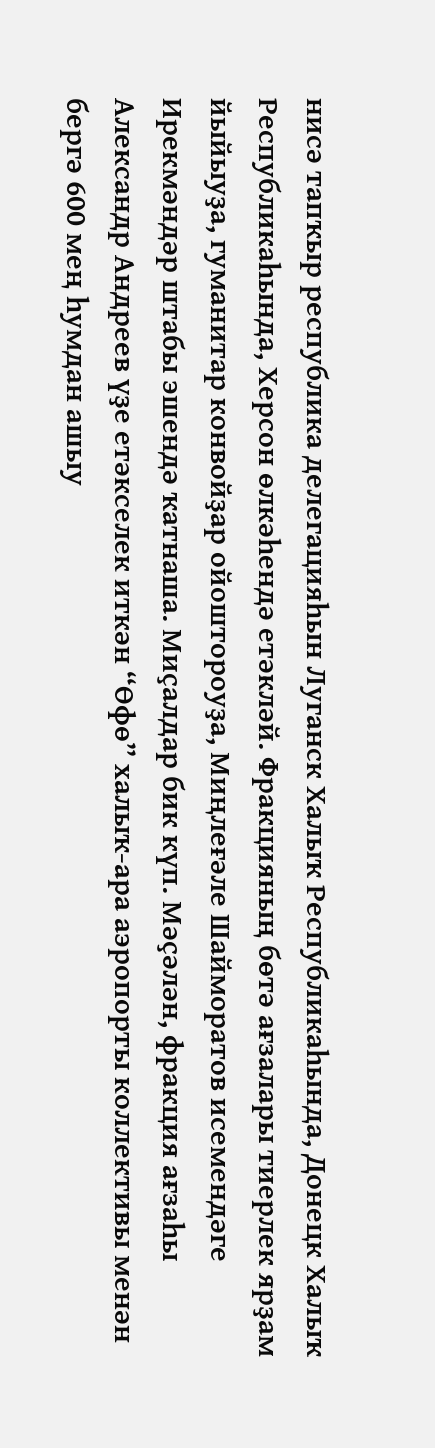нисә тапҡыр республика делегацияһын Луганск Халыҡ Республикаһында, Донецк Халыҡ Республикаһында, Херсон өлкәһендә етәкләй. Фракцияның бөтә ағзалары тиерлек ярҙам йыйыуҙа, гуманитар конвойҙар ойоштороуҙа, Миңлеғәле Шайморатов исемендәге Ирекмәндәр штабы эшендә ҡатнаша. Миҫалдар бик күп. Мәҫәлән, фракция ағзаһы Александр Андреев үҙе етәкселек иткән “Өфө” халыҡ-ара аэропорты коллективы менән бергә 600 мең һумдан ашыу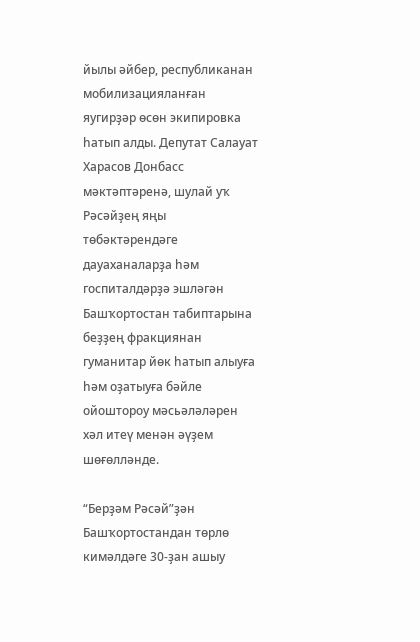йылы әйбер, республиканан мобилизацияланған яугирҙәр өсөн экипировка һатып алды. Депутат Салауат Харасов Донбасс мәктәптәренә, шулай уҡ Рәсәйҙең яңы төбәктәрендәге дауаханаларҙа һәм госпиталдәрҙә эшләгән Башҡортостан табиптарына беҙҙең фракциянан гуманитар йөк һатып алыуға һәм оҙатыуға бәйле ойоштороу мәсьәләләрен хәл итеү менән әүҙем шөғөлләнде.

“Берҙәм Рәсәй”ҙән Башҡортостандан төрлө кимәлдәге 30-ҙан ашыу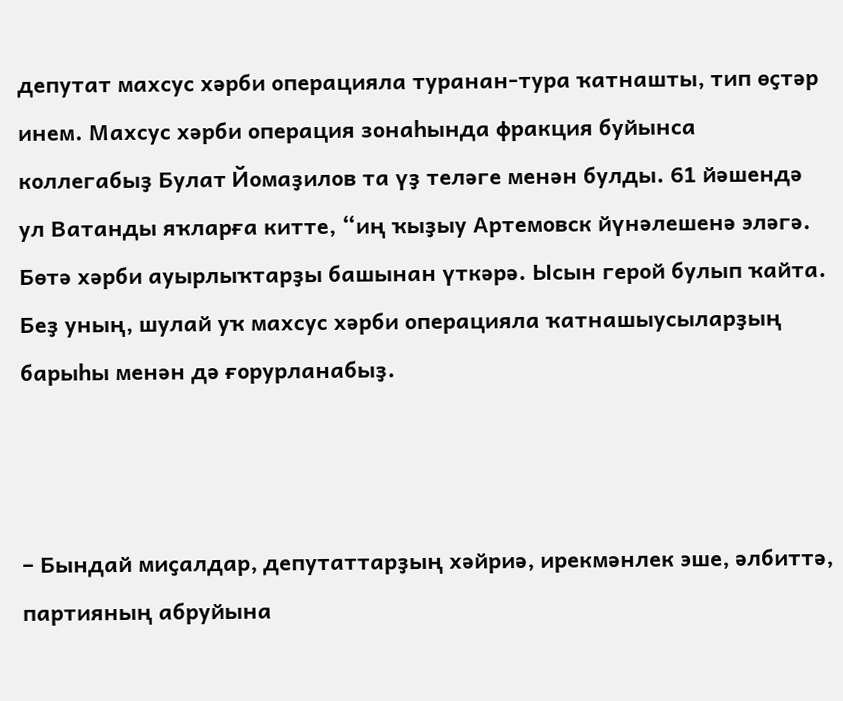депутат махсус хәрби операцияла туранан-тура ҡатнашты, тип өҫтәр инем. Махсус хәрби операция зонаһында фракция буйынса коллегабыҙ Булат Йомаҙилов та үҙ теләге менән булды. 61 йәшендә ул Ватанды яҡларға китте, “иң ҡыҙыу Артемовск йүнәлешенә эләгә. Бөтә хәрби ауырлыҡтарҙы башынан үткәрә. Ысын герой булып ҡайта. Беҙ уның, шулай уҡ махсус хәрби операцияла ҡатнашыусыларҙың барыһы менән дә ғорурланабыҙ.



– Бындай миҫалдар, депутаттарҙың хәйриә, ирекмәнлек эше, әлбиттә, партияның абруйына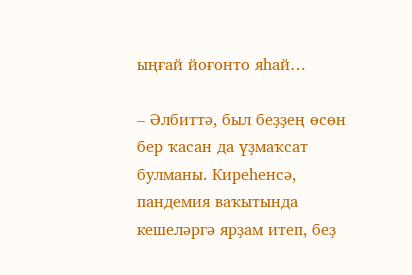ыңғай йоғонто яһай…

– Әлбиттә, был беҙҙең өсөн бер ҡасан да үҙмаҡсат булманы. Киреһенсә, пандемия ваҡытында кешеләргә ярҙам итеп, беҙ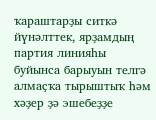ҡараштарҙы ситкә йүнәлттек, ярҙамдың партия линияһы буйынса барыуын телгә алмаҫҡа тырыштыҡ һәм хәҙер ҙә эшебеҙҙе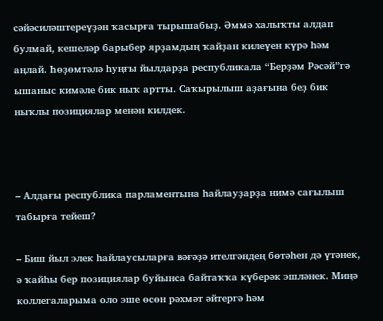сәйәсиләштереүҙән ҡасырға тырышабыҙ. Әммә халыҡты алдап булмай, кешеләр барыбер ярҙамдың ҡайҙан килеүен күрә һәм аңлай. Һөҙөмтәлә һуңғы йылдарҙа республикала “Берҙәм Рәсәй”гә ышаныс кимәле бик ныҡ артты. Саҡырылыш аҙағына беҙ бик ныҡлы позициялар менән килдек.



– Алдағы республика парламентына һайлауҙарҙа нимә сағылыш табырға тейеш?

– Биш йыл элек һайлаусыларға вәғәҙә ителгәндең бөтәһен дә үтәнек, ә ҡайһы бер позициялар буйынса байтаҡҡа күберәк эшләнек. Миңә коллегаларыма оло эше өсөн рәхмәт әйтергә һәм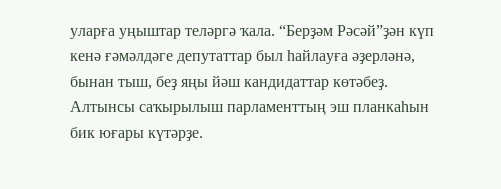уларға уңыштар теләргә ҡала. “Берҙәм Рәсәй”ҙән күп кенә ғәмәлдәге депутаттар был һайлауға әҙерләнә, бынан тыш, беҙ яңы йәш кандидаттар көтәбеҙ. Алтынсы саҡырылыш парламенттың эш планкаһын бик юғары күтәрҙе.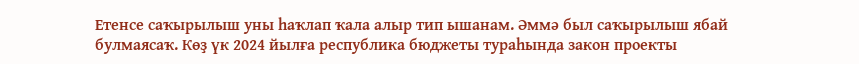Етенсе саҡырылыш уны һаҡлап ҡала алыр тип ышанам. Әммә был саҡырылыш ябай булмаясаҡ. Көҙ үк 2024 йылға республика бюджеты тураһында закон проекты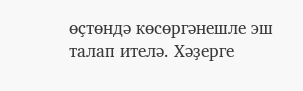өҫтөндә көсөргәнешле эш талап ителә. Хәҙерге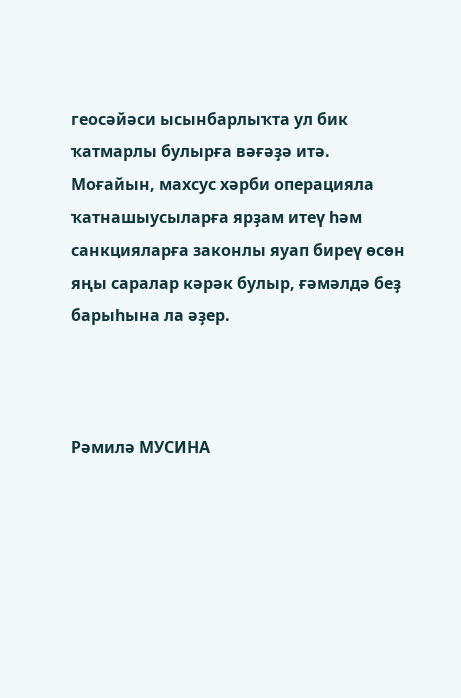геосәйәси ысынбарлыҡта ул бик ҡатмарлы булырға вәғәҙә итә. Моғайын, махсус хәрби операцияла ҡатнашыусыларға ярҙам итеү һәм санкцияларға законлы яуап биреү өсөн яңы саралар кәрәк булыр, ғәмәлдә беҙ барыһына ла әҙер.



Рәмилә МУСИНА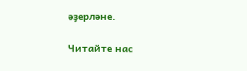әҙерләне.

Читайте нас